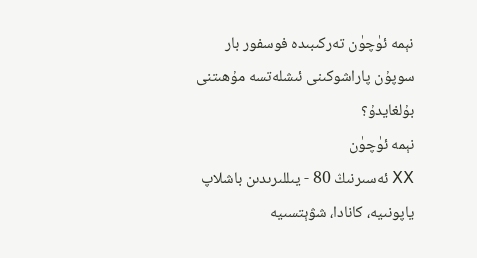نېمە ئۈچۈن تەركىبىدە فوسفور بار سوپۇن پاراشوكىنى ئىشلەتسە مۇھىتنى بۇلغايدۇ؟
نېمە ئۈچۈن
ⅩⅩ ئەسىرنىڭ 80 - يىللىرىدىن باشلاپ ياپونىيە، كانادا، شۋېتسىيە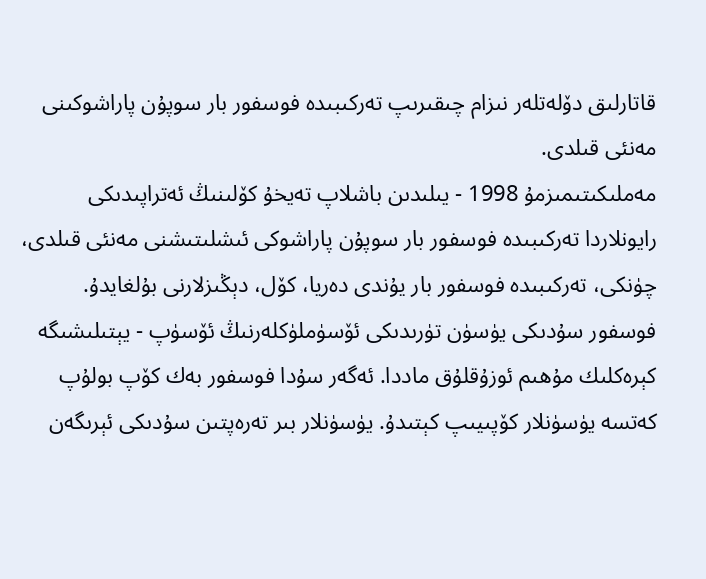قاتارلىق دۆلەتلەر نىزام چىقىرىپ تەركىبىدە فوسفور بار سوپۇن پاراشوكىنى مەنئى قىلدى.
مەملىكىتىمىزمۇ 1998 - يىلىدىن باشلاپ تەيخۇ كۆلىنىڭ ئەتراپىدىكى رايونلاردا تەركىبىدە فوسفور بار سوپۇن پاراشوكى ئىشلىتىشنى مەنئى قىلدى، چۈنكى، تەركىبىدە فوسفور بار يۇندى دەريا، كۆل، دېڭىزلارنى بۇلغايدۇ.
فوسفور سۇدىكى يۈسۈن تۈرىدىكى ئۆسۈملۈكلەرنىڭ ئۆسۈپ - يېتىلىشىگە كېرەكلىك مۇھىم ئوزۇقلۇق ماددا. ئەگەر سۇدا فوسفور بەك كۆپ بولۇپ كەتسە يۈسۈنلار كۆپىيىپ كېتىدۇ. يۈسۈنلار بىر تەرەپتىن سۇدىكى ئېرىگەن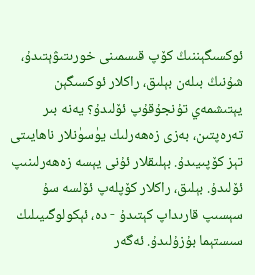ئوكسىگېننىڭ كۆپ قىسمىنى خورىتىۋېتىدۇ، شۇنىڭ بىلەن بېلىق، راكلار ئوكسىگېن يېتىشمەي تۇنجۇقۇپ ئۆلىدۇ؟ يەنە بىر تەرەپتىن، بەزى زەھەرلىك يۈسۈنلار ناھايىتى تېز كۆپىيىدۇ. بېلىقلار ئۇنى يېسە زەھەرلىنىپ ئۆلىدۇ. بېلىق، راكلار كۆپلەپ ئۆلسە سۇ سېسىپ قارىداپ كېتىدۇ - دە، ئېكولوگىيىلىك سىستېما بۇزۇلىدۇ. ئەگەر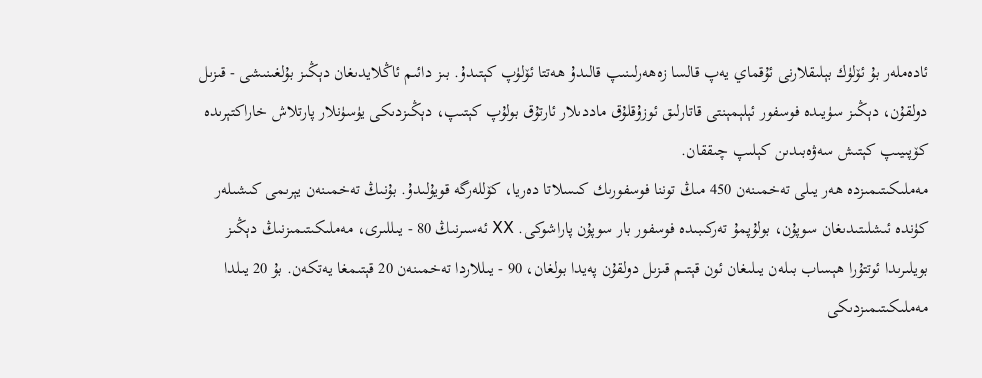ئادەملەر بۇ ئۆلۈك بېلىقلارنى ئۇقماي يەپ قالسا زەھەرلىنىپ قالىدۇ ھەتتا ئۆلۈپ كېتىدۇ. بىز دائىم ئاڭلايدىغان دېڭىز بۇلغىنىشى - قىزىل دولقۇن، دېڭىز سۈيىدە فوسفور ئېلېمېنتى قاتارلىق ئوزۇقلۇق ماددىلار ئارتۇق بولۇپ كېتىپ، دېڭىزدىكى يۈسۈنلار پارتلاش خاراكتېرىدە كۆپىيىپ كېتىش سەۋەبىدىن كېلىپ چىققان.
مەملىكىتىمىزدە ھەر يىلى تەخمىنەن 450 مىڭ توننا فوسفورىك كىسلاتا دەريا، كۆللەرگە قويۇلىدۇ. بۇنىڭ تەخمىنەن يېرىمى كىشىلەر كۈندە ئىشلىتىدىغان سوپۇن، بولۇپمۇ تەركىبىدە فوسفور بار سوپۇن پاراشوكى. ⅩⅩ ئەسىرنىڭ 80 - يىللىرى، مەملىكىتىمىزنىڭ دېڭىز بويلىرىدا ئوتتۇرا ھېساب بىلەن يىلىغان ئون قېتىم قىزىل دولقۇن پەيدا بولغان، 90 - يىللاردا تەخمىنەن 20 قېتىمغا يەتكەن. بۇ 20 يىلدا مەملىكىتىمىزدىكى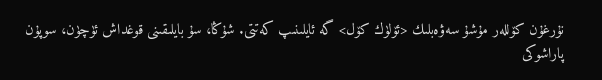نۇرغۇن كۆللەر مۇشۇ سەۋەبلىك <ئۆلۈك كۆل> گە ئايلىنىپ كەتتى. شۇڭا، سۇ بايلىقىنى قوغداش ئۈچۈن، سوپۇن پاراشوكى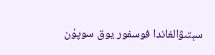سېتىۋالغاندا فوسفور يوق سوپۇن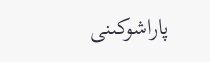پاراشوكىنى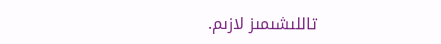تاللىشىمىز لازىم.